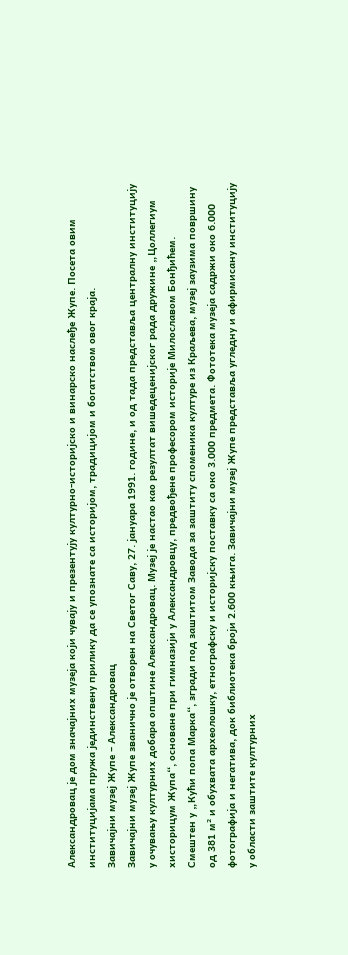Александровац је дом значајних музеја који чувају и презентују културно-историјско и винарско наслеђе Жупе. Посета овим институцијама пружа јединствену прилику да се упознате са историјом, традицијом и богатством овог краја.
Завичајни музеј Жупе – Александровац
Завичајни музеј Жупе званично је отворен на Светог Саву, 27. јануара 1991. године, и од тада представља централну институцију у очувању културних добара општине Александровац. Музеј је настао као резултат вишедеценијског рада дружине „Цоллегиум хисторицум Жупа“, основане при гимназији у Александровцу, предвођене професором историје Милославом Бонђићем.
Смештен у „Кући попа Марка“, згради под заштитом Завода за заштиту споменика културе из Краљева, музеј заузима површину од 381 м² и обухвата археолошку, етнографску и историјску поставку са око 3.000 предмета. Фототека музеја садржи око 6.000 фотографија и негатива, док библиотека броји 2.600 књига. Завичајни музеј Жупе представља угледну и афирмисану институцију у области заштите културних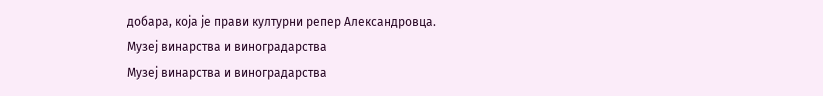добара, која је прави културни репер Александровца.
Музеј винарства и виноградарства
Музеј винарства и виноградарства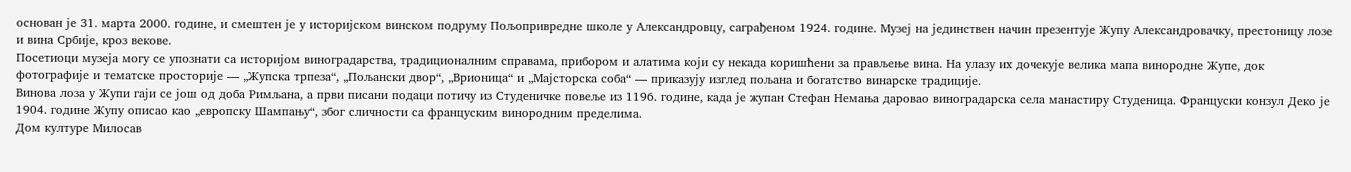основан је 31. марта 2000. године, и смештен је у историјском винском подруму Пољопривредне школе у Александровцу, саграђеном 1924. године. Музеј на јединствен начин презентује Жупу Александровачку, престоницу лозе и вина Србије, кроз векове.
Посетиоци музеја могу се упознати са историјом виноградарства, традиционалним справама, прибором и алатима који су некада коришћени за прављење вина. На улазу их дочекује велика мапа винородне Жупе, док фотографије и тематске просторије — „Жупска трпеза“, „Пољански двор“, „Врионица“ и „Мајсторска соба“ — приказују изглед пољана и богатство винарске традиције.
Винова лоза у Жупи гаји се још од доба Римљана, а први писани подаци потичу из Студеничке повеље из 1196. године, када је жупан Стефан Немања даровао виноградарска села манастиру Студеница. Француски конзул Деко је 1904. године Жупу описао као „европску Шампању“, због сличности са француским винородним пределима.
Дом културе Милосав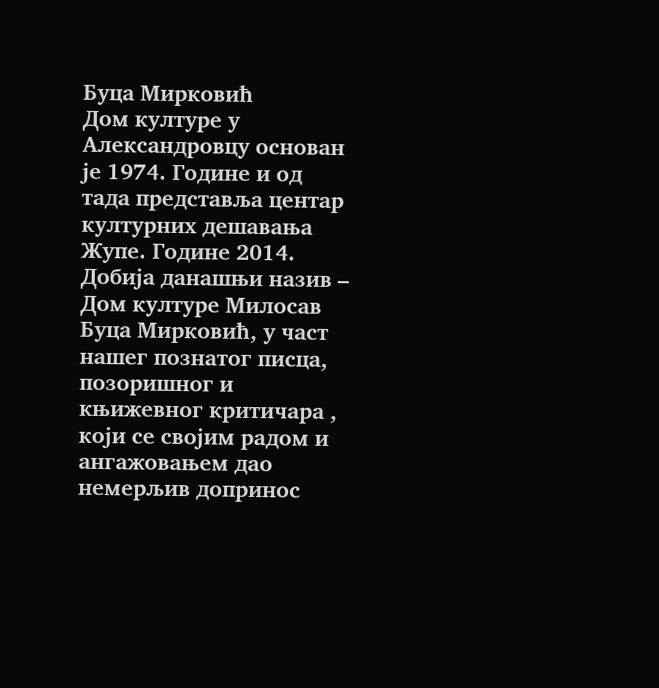Буца Мирковић
Дом културе у Александровцу основан је 1974. Године и од тада представља центар културних дешавања Жупе. Године 2014. Добија данашњи назив – Дом културе Милосав Буца Мирковић, у част нашег познатог писца, позоришног и књижевног критичара , који се својим радом и ангажовањем дао немерљив допринос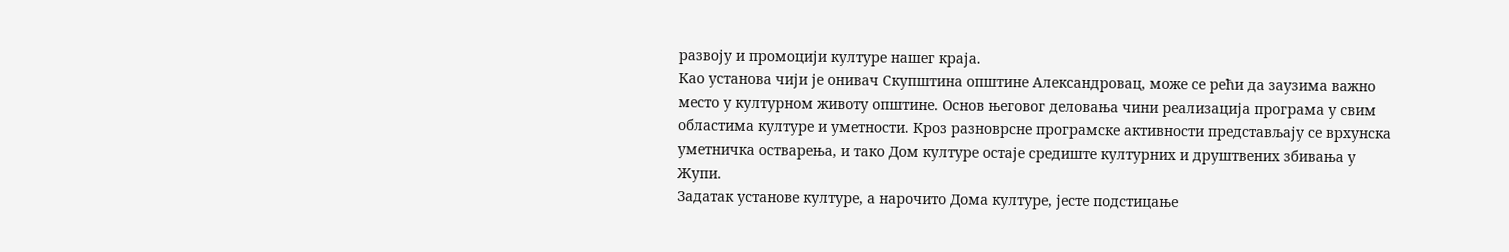развоју и промоцији културе нашег краја.
Као установа чији је онивач Скупштина општине Александровац, може се рећи да заузима важно место у културном животу општине. Основ његовог деловања чини реализација програма у свим областима културе и уметности. Кроз разноврсне програмске активности представљају се врхунска уметничка остварења, и тако Дом културе остаје средиште културних и друштвених збивања у Жупи.
Задатак установе културе, а нарочито Дома културе, јесте подстицање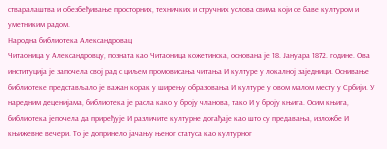стваралаштва и обезбеђивање просторних, техничких и стручних услова свима који се баве културом и уметниким радом.
Народна библиотека Александровац
Читаоница у Александровцу, позната као Читаоница кожетинска, основана је 18. Јануара 1872. године. Ова институција је започела свој рад с циљем промовисања читања И културе у локалној заједници. Оснивање библиотеке представљало је важан корак у ширењу образовања И културе у овом малом месту у Србији. У наредним деценијама, библиотека је расла како у броју чланова, тако И у броју књига. Осим књига, библиотека јепочела да приређује И различите културне догађаје као што су предавања, изложбе И књижевне вечери. То је допринело јачању њеног статуса као културног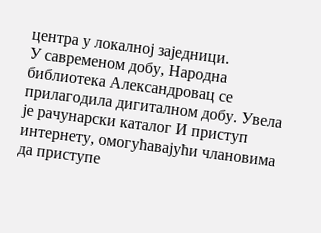центра у локалној заједници.
У савременом добу, Народна библиотека Александровац се прилагодила дигиталном добу. Увела је рачунарски каталог И приступ интернету, омогућавајући члановима да приступе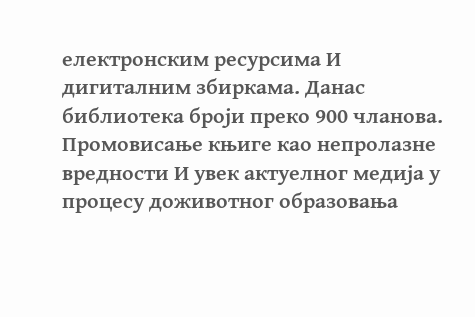електронским ресурсима И дигиталним збиркама. Данас библиотека броји преко 900 чланова. Промовисање књиге као непролазне вредности И увек актуелног медија у процесу доживотног образовања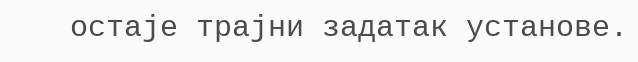остаје трајни задатак установе.